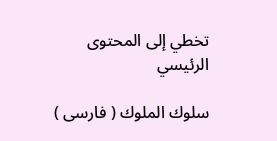تخطي إلى المحتوى الرئيسي

سلوك الملوك ( فارسى )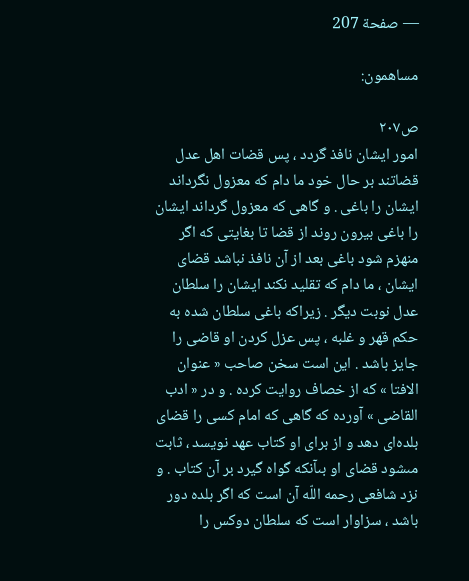— صفحة 207

مساهمون:

ص٢٠٧
امور ايشان نافذ گردد ، پس قضات اهل عدل قضاتند بر حال خود ما دام كه معزول نگرداند ايشان را باغى . و گاهى كه معزول گرداند ايشان را باغى بيرون روند از قضا تا بغايتى كه اگر منهزم شود باغى بعد از آن نافذ نباشد قضاى ايشان ، ما دام كه تقليد نكند ايشان را سلطان عدل نوبت ديگر . زيراكه باغى سلطان شده به حكم قهر و غلبه ، پس عزل كردن او قاضى را جايز باشد . اين است سخن صاحب « عنوان الافتا » كه از خصاف روايت كرده . و در « ادب القاضى » آورده كه گاهى كه امام كسى را قضاى بلده‌اى دهد و از براى او كتاب عهد نويسد ، ثابت مىشود قضاى او بىآنكه گواه گيرد بر آن كتاب . و نزد شافعى رحمه اللّه آن است كه اگر بلده دور باشد ، سزاوار است كه سلطان دوكس را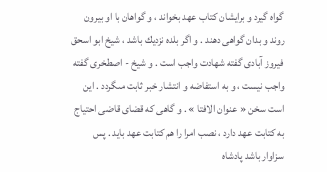گواه گيرد و برايشان كتاب عهد بخواند ، و گواهان با او بيرون روند و بدان گواهى دهند . و اگر بلده نزديك باشد ، شيخ ابو اسحق فيروز آبادى گفته شهادت واجب است . و شيخ - اصطخرى گفته واجب نيست ، و به استفاضه و انتشار خبر ثابت مىگردد . اين است سخن « عنوان الافتا » . و گاهى كه قضاى قاضى احتياج به كتابت عهد دارد ، نصب امرا را هم كتابت عهد بايد . پس سزاوار باشد پادشاه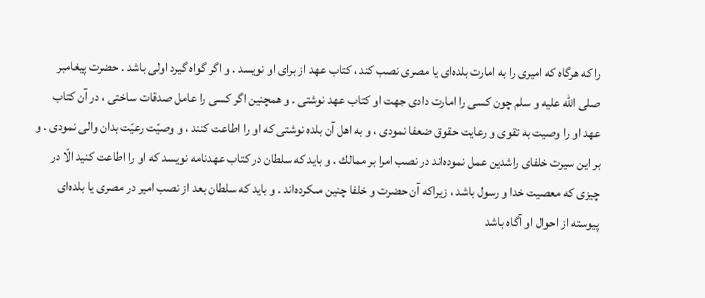را كه هرگاه كه اميرى را به امارت بلده‌اى يا مصرى نصب كند ، كتاب عهد از براى او نويسد . و اگر گواه گيرد اولى باشد . حضرت پيغامبر صلى اللّه عليه و سلم چون كسى را امارت دادى جهت او كتاب عهد نوشتى . و همچنين اگر كسى را عامل صدقات ساختى ، در آن كتاب عهد او را وصيت به تقوى و رعايت حقوق ضعفا نمودى ، و به اهل آن بلده نوشتى كه او را اطاعت كنند ، و وصيّت رعيّت بدان والى نمودى . و بر اين سيرت خلفاى راشدين عمل نموده‌اند در نصب امرا بر ممالك . و بايد كه سلطان در كتاب عهدنامه نويسد كه او را اطاعت كنيد الّا در چيزى كه معصيت خدا و رسول باشد ، زيراكه آن حضرت و خلفا چنين مىكرده‌اند . و بايد كه سلطان بعد از نصب امير در مصرى يا بلده‌اى پيوسته از احوال او آگاه باشد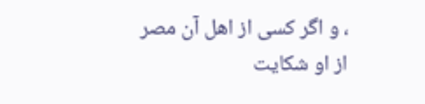، و اگر كسى از اهل آن مصر از او شكايت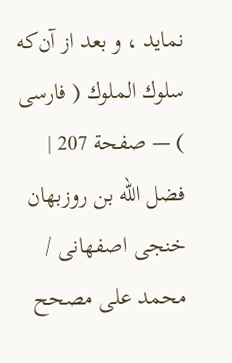نمايد ، و بعد از آن‌كه
سلوك الملوك ( فارسى ) — صفحة 207 | فضل الله بن روزبهان خنجى اصفهانى / محمد على مصحح